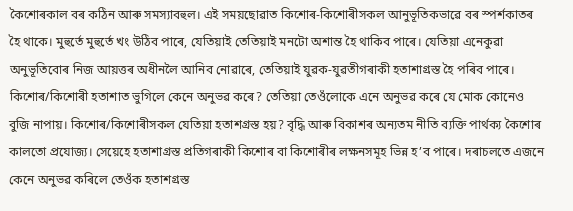কৈশোৰকাল বৰ কঠিন আৰু সমস্যাবহুল। এই সময়ছোৱাত কিশোৰ-কিশোৰীসকল আনুভূতিকভাৱে বৰ স্পৰ্শকাতৰ হৈ থাকে। মুহুৰ্তে মুহুৰ্তে খং উঠিব পাৰে, যেতিয়াই তেতিয়াই মনটো অশান্ত হৈ থাকিব পাৰে। যেতিয়া এনেকুৱা অনুভূতিবোৰ নিজ আয়ত্তৰ অধীনলৈ আনিব নোৱাৰে, তেতিয়াই যুৱক-যুৱতীগৰাকী হতাশাগ্ৰস্ত হৈ পৰিব পাৰে। কিশোৰ/কিশোৰী হতাশাত ভুগিলে কেনে অনুভৱ কৰে? তেতিয়া তেওঁলোকে এনে অনুভৱ কৰে যে মোক কোনেও বুজি নাপায়। কিশোৰ/কিশোৰীসকল যেতিয়া হতাশগ্ৰস্ত হয়? বৃদ্ধি আৰু বিকাশৰ অন্যতম নীতি ব্যক্তি পাৰ্থক্য কৈশোৰ কালতো প্ৰযোজ্য। সেয়েহে হতাশাগ্ৰস্ত প্ৰতিগৰাকী কিশোৰ বা কিশোৰীৰ লক্ষনসমূহ ভিন্ন হ’ব পাৰে। দৰাচলতে এজনে কেনে অনুভৱ কৰিলে তেওঁক হতাশগ্ৰস্ত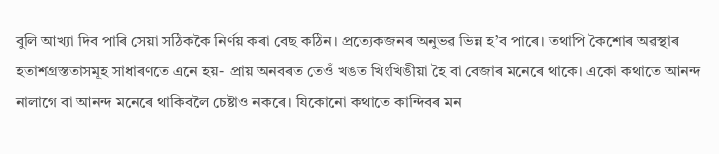বুলি আখ্যা দিব পাৰি সেয়া সঠিককৈ নিৰ্ণয় কৰা বেছ কঠিন। প্ৰত্যেকজনৰ অনুভৱ ভিন্ন হ’ব পাৰে। তথাপি কৈশোৰ অৱস্থাৰ হতাশগ্ৰস্ততাসমূহ সাধাৰণতে এনে হয়- প্ৰায় অনবৰত তেওঁ খঙত খিংখিঙীয়া হৈ বা বেজাৰ মনেৰে থাকে। একো কথাতে আনন্দ নালাগে বা আনন্দ মনেৰে থাকিবলৈ চেষ্টাও নকৰে। যিকোনো কথাতে কান্দিবৰ মন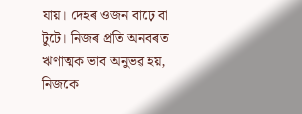যায়। দেহৰ ওজন বাঢ়ে বা টুটে। নিজৰ প্ৰতি অনবৰত ঋণাত্মক ভাব অনুভৱ হয়, নিজকে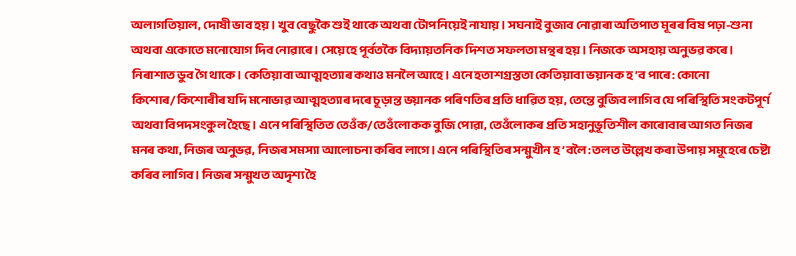অলাগতিয়াল, দোষী ভাব হয়। খুব বেছুকৈ শুই থাকে অথবা টোপনিয়েই নাযায়। সঘনাই বুজাব নোৱাৰা অতিপাত মূৰৰ বিষ পঢ়া-শুনা অথবা একোতে মনোযোগ দিব নোৱাৰে। সেয়েহে পূৰ্বতকৈ বিদ্যায়তনিক দিশত সফলতা মন্থৰ হয়। নিজকে অসহায় অনুভৱ কৰে। নিৰাশাত ডুব গৈ থাকে। কেতিয়াবা আত্মহত্যাৰ কথাও মনলৈ আহে। এনে হতাশগ্ৰস্ততা কেতিয়াবা ভয়ানক হ’ব পাৰে: কোনো কিশোৰ/কিশোৰীৰ যদি মনোভাৱ আত্মহত্যাৰ দৰে চূড়ান্ত ভয়ানক পৰিণতিৰ প্ৰতি ধাৱিত হয়, তেন্তে বুজিব লাগিব যে পৰিস্থিতি সংকটপূৰ্ণ অথবা বিপদসংকুল হৈছে। এনে পৰিস্থিতিত তেওঁক/তেওঁলোকক বুজি পোৱা, তেওঁলোকৰ প্ৰতি সহানুভূতিশীল কাৰোবাৰ আগত নিজৰ মনৰ কথা, নিজৰ অনুভৱ, নিজৰ সমস্যা আলোচনা কৰিব লাগে। এনে পৰিস্থিতিৰ সন্মুখীন হ’বলৈ: তলত উল্লেখ কৰা উপায় সমূহেৰে চেষ্টা কৰিব লাগিব। নিজৰ সন্মুখত অদৃশ্য হৈ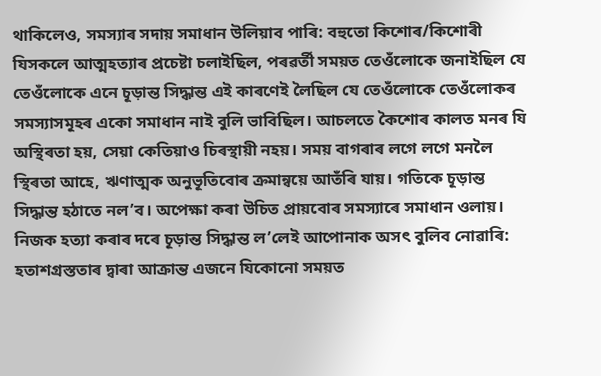থাকিলেও, সমস্যাৰ সদায় সমাধান উলিয়াব পাৰি: বহুতো কিশোৰ/কিশোৰী যিসকলে আত্মহত্যাৰ প্ৰচেষ্টা চলাইছিল, পৰৱৰ্তী সময়ত তেওঁলোকে জনাইছিল যে তেওঁলোকে এনে চূড়ান্ত সিদ্ধান্ত এই কাৰণেই লৈছিল যে তেওঁলোকে তেওঁলোকৰ সমস্যাসমূহৰ একো সমাধান নাই বুলি ভাবিছিল। আচলতে কৈশোৰ কালত মনৰ যি অস্থিৰতা হয়, সেয়া কেতিয়াও চিৰস্থায়ী নহয়। সময় বাগৰাৰ লগে লগে মনলৈ স্থিৰতা আহে, ঋণাত্মক অনুভূতিবোৰ ক্ৰমান্বয়ে আতঁৰি যায়। গতিকে চূড়ান্ত সিদ্ধান্ত হঠাতে নল’ব। অপেক্ষা কৰা উচিত প্ৰায়বোৰ সমস্যাৰে সমাধান ওলায়। নিজক হত্যা কৰাৰ দৰে চূড়ান্ত সিদ্ধান্ত ল’লেই আপোনাক অসৎ বুলিব নোৱাৰি: হতাশগ্ৰস্ততাৰ দ্বাৰা আক্ৰান্ত এজনে যিকোনো সময়ত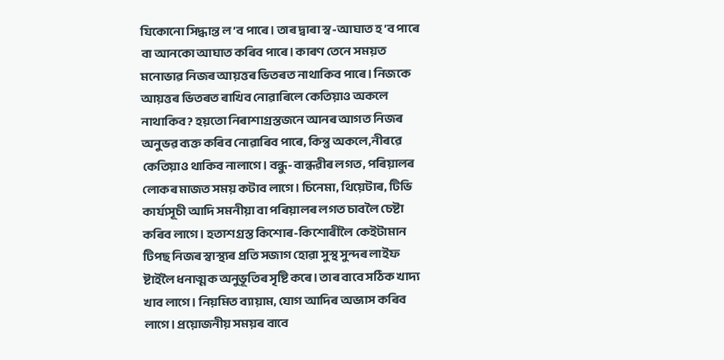যিকোনো সিদ্ধান্ত ল’ব পাৰে। তাৰ দ্বাৰা স্ব-আঘাত হ’ব পাৰে বা আনকো আঘাত কৰিব পাৰে। কাৰণ তেনে সময়ত মনোভাৱ নিজৰ আয়ত্তৰ ভিতৰত নাথাকিব পাৰে। নিজকে আয়ত্তৰ ভিতৰত ৰাখিব নোৱাৰিলে কেতিয়াও অকলে নাথাকিব? হয়তো নিৰাশাগ্ৰস্তজনে আনৰ আগত নিজৰ অনুভৱ ব্যক্ত কৰিব নোৱাৰিব পাৰে, কিন্তু অকলে,নীৰৱে কেতিয়াও থাকিব নালাগে। বন্ধু-বান্ধৱীৰ লগত, পৰিয়ালৰ লোকৰ মাজত সময় কটাব লাগে। চিনেমা, থিয়েটাৰ, টিভি কাৰ্য্যসূচী আদি সমনীয়া বা পৰিয়ালৰ লগত চাবলৈ চেষ্টা কৰিব লাগে। হতাশগ্ৰস্ত কিশোৰ-কিশোৰীলৈ কেইটামান টিপছ নিজৰ স্বাস্থ্যৰ প্ৰতি সজাগ হোৱা সুস্থ সুন্দৰ লাইফ ষ্টাইলৈ ধনাত্মক অনুভূতিৰ সৃষ্টি কৰে। তাৰ বাবে সঠিক খাদ্য খাব লাগে। নিয়মিত ব্যায়াম, যোগ আদিৰ অভ্যাস কৰিব লাগে। প্ৰয়োজনীয় সময়ৰ বাবে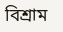বিশ্ৰাম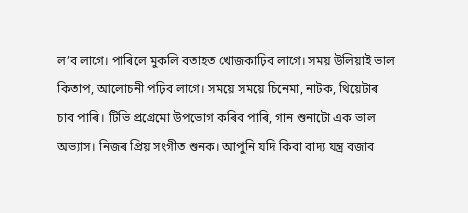ল’ব লাগে। পাৰিলে মুকলি বতাহত খোজকাঢ়িব লাগে। সময় উলিয়াই ভাল কিতাপ, আলোচনী পঢ়িব লাগে। সময়ে সময়ে চিনেমা, নাটক, থিয়েটাৰ চাব পাৰি। টিভি প্ৰগ্ৰেমো উপভোগ কৰিব পাৰি, গান শুনাটো এক ভাল অভ্যাস। নিজৰ প্ৰিয় সংগীত শুনক। আপুনি যদি কিবা বাদ্য যন্ত্ৰ বজাব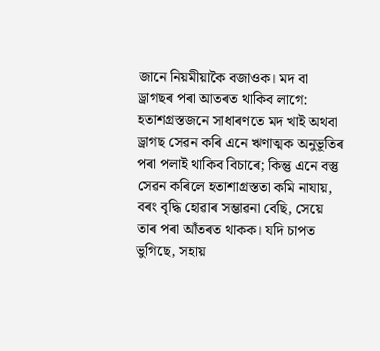জানে নিয়মীয়াকৈ বজাওক। মদ বা ড্ৰাগছৰ পৰা আতৰত থাকিব লাগে: হতাশগ্ৰস্তজনে সাধাৰণতে মদ খাই অথবা ড্ৰাগছ সেৱন কৰি এনে ঋণাত্মক অনুভূতিৰ পৰা পলাই থাকিব বিচাৰে; কিন্তু এনে বস্তু সেৱন কৰিলে হতাশাগ্ৰস্ততা কমি নাযায়, বৰং বৃদ্ধি হোৱাৰ সম্ভাৱনা বেছি, সেয়ে তাৰ পৰা আঁতৰত থাকক। যদি চাপত ভুগিছে, সহায়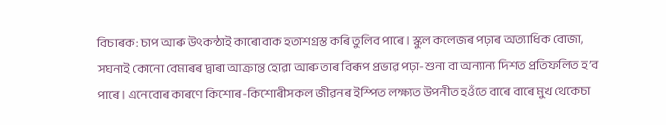বিচাৰক: চাপ আৰু উৎকন্ঠাই কাৰোবাক হতাশগ্ৰস্ত কৰি তুলিব পাৰে। স্কুল কলেজৰ পঢ়াৰ অত্যাধিক বোজা, সঘনাই কোনো বেমাৰৰ দ্বাৰা আক্ৰান্ত হোৱা আৰু তাৰ বিৰূপ প্ৰভাৱ পঢ়া-শুনা বা অন্যান্য দিশত প্ৰতিফলিত হ’ব পাৰে। এনেবোৰ কাৰণে কিশোৰ-কিশোৰীসকল জীৱনৰ ইস্পিত লক্ষ্যত উপনীত হওঁতে বাৰে বাৰে মুখ থেকেচা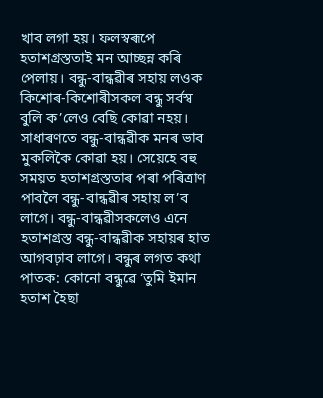খাব লগা হয়। ফলস্বৰূপে হতাশগ্ৰস্ততাই মন আচ্ছন্ন কৰি পেলায়। বন্ধু-বান্ধৱীৰ সহায় লওক কিশোৰ-কিশোৰীসকল বন্ধু সৰ্বস্ব বুলি ক’লেও বেছি কোৱা নহয়। সাধাৰণতে বন্ধু-বান্ধৱীক মনৰ ভাব মুকলিকৈ কোৱা হয়। সেয়েহে বহু সময়ত হতাশগ্ৰস্ততাৰ পৰা পৰিত্ৰাণ পাবলৈ বন্ধু-বান্ধৱীৰ সহায় ল’ব লাগে। বন্ধু-বান্ধৱীসকলেও এনে হতাশগ্ৰস্ত বন্ধু-বান্ধৱীক সহায়ৰ হাত আগবঢ়াব লাগে। বন্ধুৰ লগত কথা পাতক: কোনো বন্ধুৱে ‘তুমি ইমান হতাশ হৈছা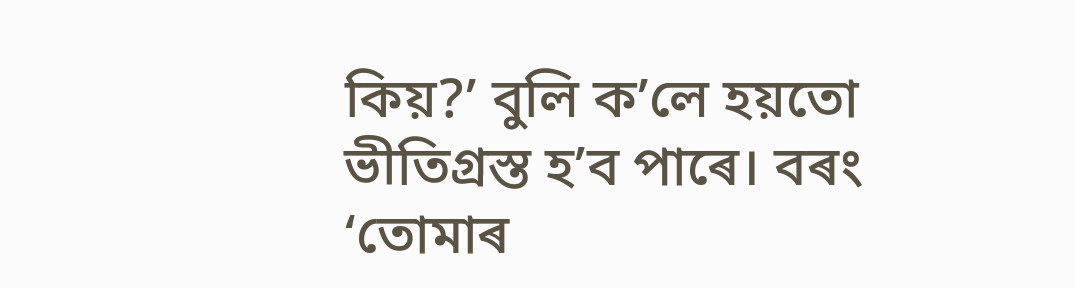কিয়?’ বুলি ক’লে হয়তো ভীতিগ্ৰস্ত হ’ব পাৰে। বৰং ‘তোমাৰ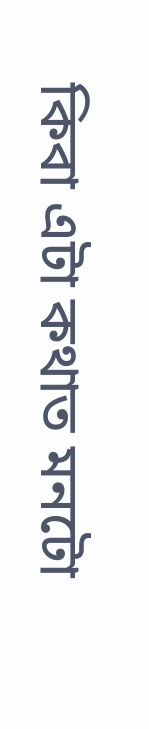কিবা এটা কথাত মনটো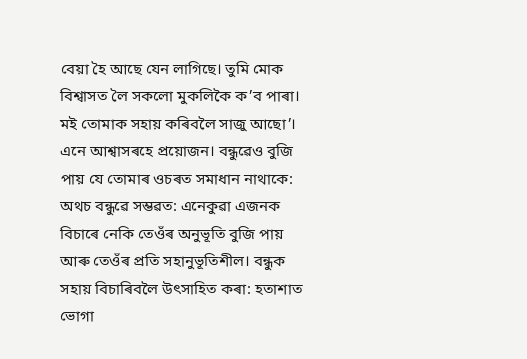বেয়া হৈ আছে যেন লাগিছে। তুমি মোক বিশ্বাসত লৈ সকলো মুকলিকৈ ক’ব পাৰা। মই তোমাক সহায় কৰিবলৈ সাজু আছো’। এনে আশ্বাসৰহে প্ৰয়োজন। বন্ধুৱেও বুজি পায় যে তোমাৰ ওচৰত সমাধান নাথাকে: অথচ বন্ধুৱে সম্ভৱত: এনেকুৱা এজনক বিচাৰে নেকি তেওঁৰ অনুভূতি বুজি পায় আৰু তেওঁৰ প্ৰতি সহানুভূতিশীল। বন্ধুক সহায় বিচাৰিবলৈ উৎসাহিত কৰা: হতাশাত ভোগা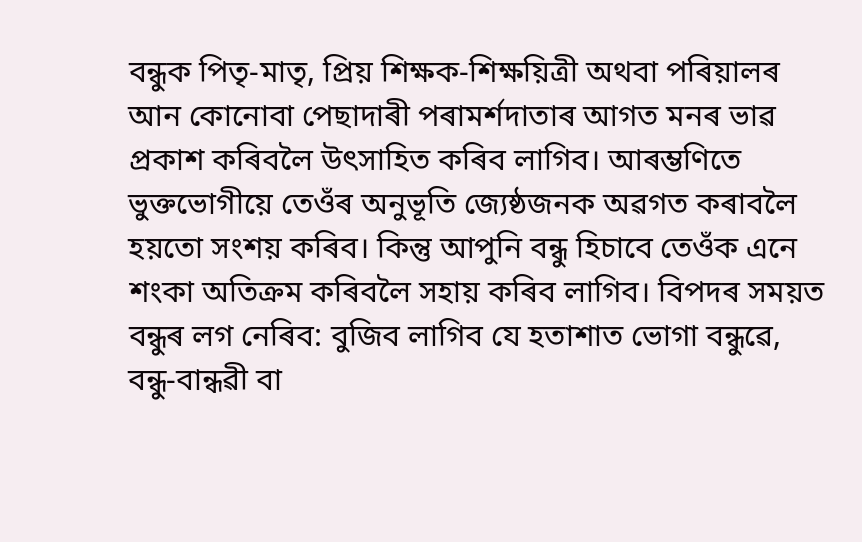বন্ধুক পিতৃ-মাতৃ, প্ৰিয় শিক্ষক-শিক্ষয়িত্ৰী অথবা পৰিয়ালৰ আন কোনোবা পেছাদাৰী পৰামৰ্শদাতাৰ আগত মনৰ ভাৱ প্ৰকাশ কৰিবলৈ উৎসাহিত কৰিব লাগিব। আৰম্ভণিতে ভুক্তভোগীয়ে তেওঁৰ অনুভূতি জ্যেষ্ঠজনক অৱগত কৰাবলৈ হয়তো সংশয় কৰিব। কিন্তু আপুনি বন্ধু হিচাবে তেওঁক এনে শংকা অতিক্ৰম কৰিবলৈ সহায় কৰিব লাগিব। বিপদৰ সময়ত বন্ধুৰ লগ নেৰিব: বুজিব লাগিব যে হতাশাত ভোগা বন্ধুৱে, বন্ধু-বান্ধৱী বা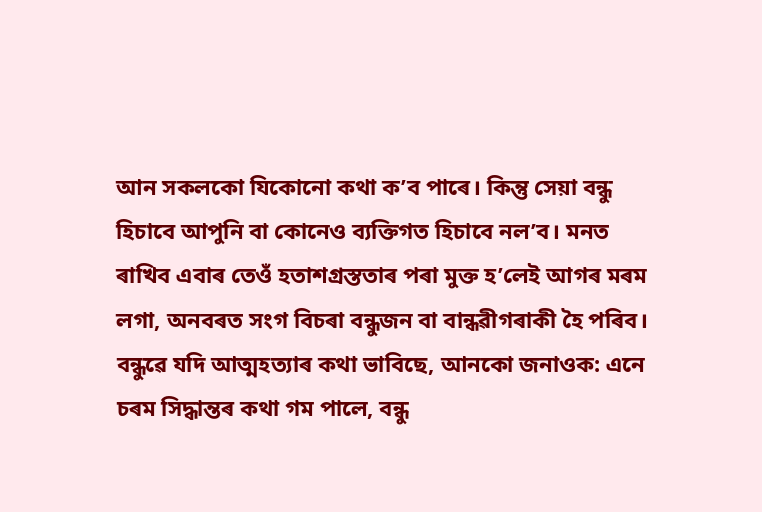আন সকলকো যিকোনো কথা ক’ব পাৰে। কিন্তু সেয়া বন্ধু হিচাবে আপুনি বা কোনেও ব্যক্তিগত হিচাবে নল’ব। মনত ৰাখিব এবাৰ তেওঁ হতাশগ্ৰস্ততাৰ পৰা মুক্ত হ’লেই আগৰ মৰম লগা, অনবৰত সংগ বিচৰা বন্ধুজন বা বান্ধৱীগৰাকী হৈ পৰিব। বন্ধুৱে যদি আত্মহত্যাৰ কথা ভাবিছে, আনকো জনাওক: এনে চৰম সিদ্ধান্তৰ কথা গম পালে, বন্ধু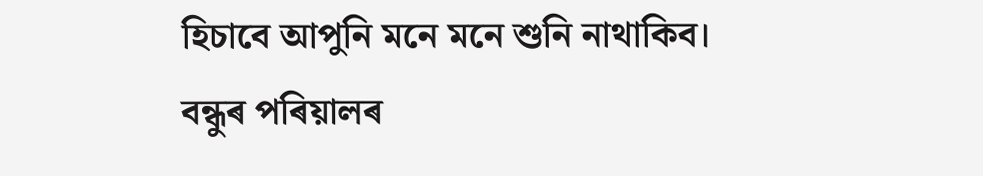হিচাবে আপুনি মনে মনে শুনি নাথাকিব। বন্ধুৰ পৰিয়ালৰ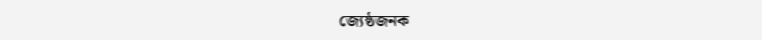জ্যেষ্ঠজনক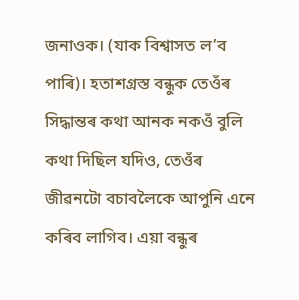জনাওক। (যাক বিশ্বাসত ল’ব পাৰি)। হতাশগ্ৰস্ত বন্ধুক তেওঁৰ সিদ্ধান্তৰ কথা আনক নকওঁ বুলি কথা দিছিল যদিও, তেওঁৰ জীৱনটো বচাবলৈকে আপুনি এনে কৰিব লাগিব। এয়া বন্ধুৰ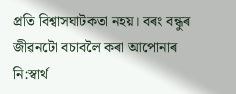প্ৰতি বিশ্বাসঘাটকতা নহয়। বৰং বন্ধুৰ জীৱনটো বচাবলৈ কৰা আপোনাৰ নি:স্বাৰ্থ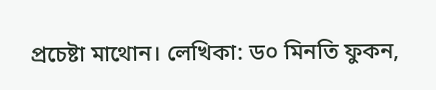প্ৰচেষ্টা মাথোন। লেখিকা: ড০ মিনতি ফুকন,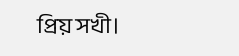প্ৰিয় সখী।